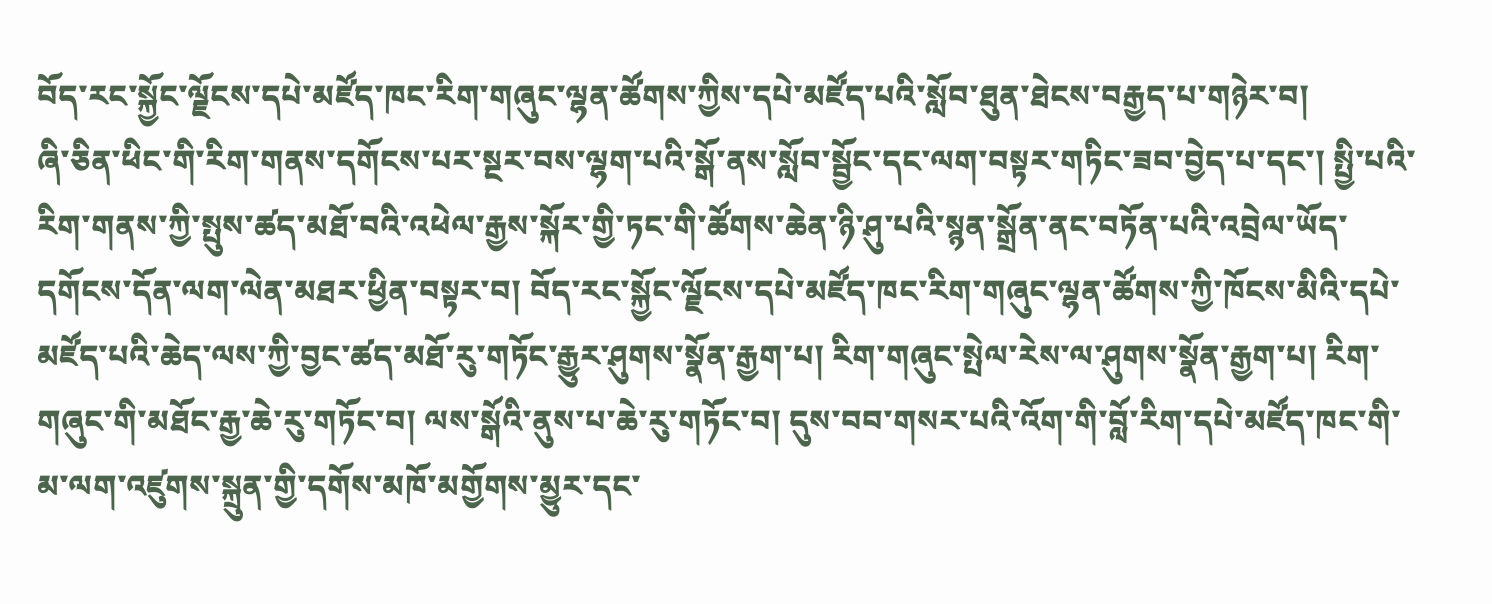བོད་རང་སྐྱོང་ལྗོངས་དཔེ་མཛོད་ཁང་རིག་གཞུང་ལྷན་ཚོགས་ཀྱིས་དཔེ་མཛོད་པའི་སློབ་ཐུན་ཐེངས་བརྒྱད་པ་གཉེར་བ།
ཞི་ཅིན་ཕིང་གི་རིག་གནས་དགོངས་པར་སྔར་བས་ལྷག་པའི་སྒོ་ནས་སློབ་སྦྱོང་དང་ལག་བསྟར་གཏིང་ཟབ་བྱེད་པ་དང་། སྤྱི་པའི་རིག་གནས་ཀྱི་སྤུས་ཚད་མཐོ་བའི་འཕེལ་རྒྱས་སྐོར་གྱི་ཏང་གི་ཚོགས་ཆེན་ཉི་ཤུ་པའི་སྙན་སྒྲོན་ནང་བཏོན་པའི་འབྲེལ་ཡོད་དགོངས་དོན་ལག་ལེན་མཐར་ཕྱིན་བསྟར་བ། བོད་རང་སྐྱོང་ལྗོངས་དཔེ་མཛོད་ཁང་རིག་གཞུང་ལྷན་ཚོགས་ཀྱི་ཁོངས་མིའི་དཔེ་མཛོད་པའི་ཆེད་ལས་ཀྱི་བྱང་ཚད་མཐོ་རུ་གཏོང་རྒྱུར་ཤུགས་སྣོན་རྒྱག་པ། རིག་གཞུང་སྤེལ་རེས་ལ་ཤུགས་སྣོན་རྒྱག་པ། རིག་གཞུང་གི་མཐོང་རྒྱ་ཆེ་རུ་གཏོང་བ། ལས་སྒོའི་ནུས་པ་ཆེ་རུ་གཏོང་བ། དུས་བབ་གསར་པའི་འོག་གི་བློ་རིག་དཔེ་མཛོད་ཁང་གི་མ་ལག་འཛུགས་སྐྲུན་གྱི་དགོས་མཁོ་མགྱོགས་མྱུར་དང་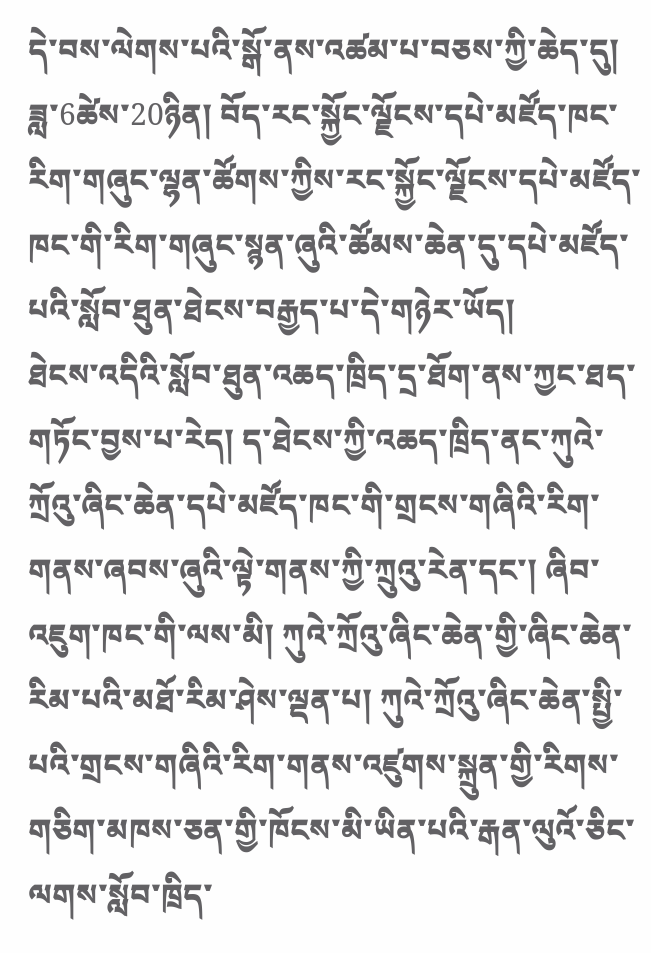དེ་བས་ལེགས་པའི་སྒོ་ནས་འཚམ་པ་བཅས་ཀྱི་ཆེད་དུ།  ཟླ་6ཚེས་20ཉིན། བོད་རང་སྐྱོང་ལྗོངས་དཔེ་མཛོད་ཁང་རིག་གཞུང་ལྷན་ཚོགས་ཀྱིས་རང་སྐྱོང་ལྗོངས་དཔེ་མཛོད་ཁང་གི་རིག་གཞུང་སྙན་ཞུའི་ཚོམས་ཆེན་དུ་དཔེ་མཛོད་པའི་སློབ་ཐུན་ཐེངས་བརྒྱད་པ་དེ་གཉེར་ཡོད།
ཐེངས་འདིའི་སློབ་ཐུན་འཆད་ཁྲིད་དྲ་ཐོག་ནས་ཀྱང་ཐད་གཏོང་བྱས་པ་རེད། ད་ཐེངས་ཀྱི་འཆད་ཁྲིད་ནང་ཀུའེ་ཀྲོའུ་ཞིང་ཆེན་དཔེ་མཛོད་ཁང་གི་གྲངས་གཞིའི་རིག་གནས་ཞབས་ཞུའི་ལྟེ་གནས་ཀྱི་ཀྲུའུ་རེན་དང་། ཞིབ་འཇུག་ཁང་གི་ལས་མི། ཀུའེ་ཀྲོའུ་ཞིང་ཆེན་གྱི་ཞིང་ཆེན་རིམ་པའི་མཐོ་རིམ་ཤེས་ལྡན་པ། ཀུའེ་ཀྲོའུ་ཞིང་ཆེན་སྤྱི་པའི་གྲངས་གཞིའི་རིག་གནས་འཛུགས་སྐྲུན་གྱི་རིགས་གཅིག་མཁས་ཅན་གྱི་ཁོངས་མི་ཡིན་པའི་རྒན་ལུའོ་ཅིང་ལགས་སློབ་ཁྲིད་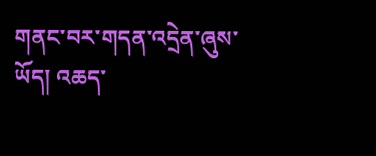གནང་བར་གདན་འདྲེན་ཞུས་ཡོད། འཆད་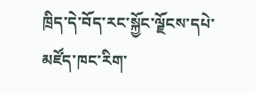ཁྲིད་དེ་བོད་རང་སྐྱོང་ལྗོངས་དཔེ་མཛོད་ཁང་རིག་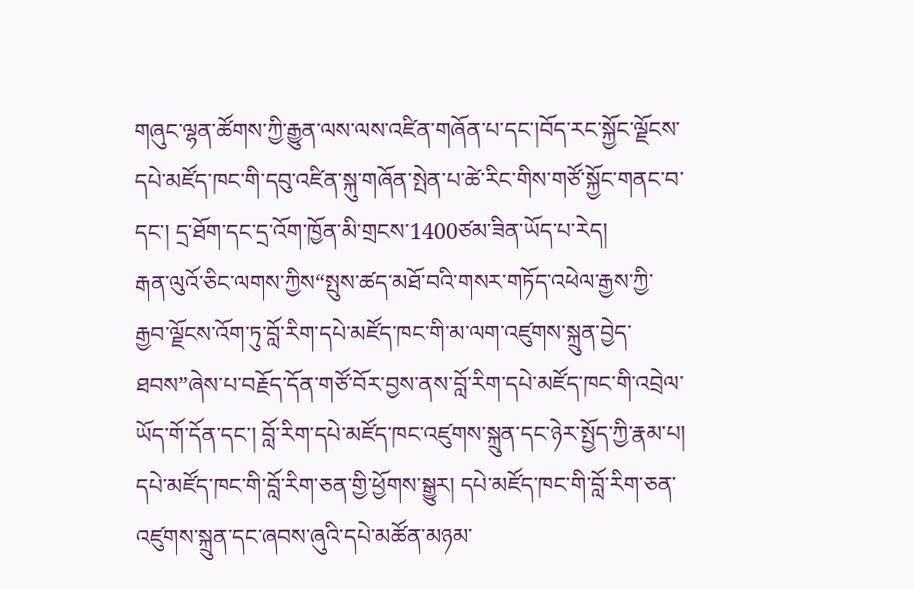གཞུང་ལྷན་ཚོགས་ཀྱི་རྒྱུན་ལས་ལས་འཛིན་གཞོན་པ་དང་།བོད་རང་སྐྱོང་ལྗོངས་དཔེ་མཛོད་ཁང་གི་དབུ་འཛིན་སྐུ་གཞོན་སྤེན་པ་ཚེ་རིང་གིས་གཙོ་སྐྱོང་གནང་བ་དང་། དྲ་ཐོག་དང་དྲ་འོག་ཁྱོན་མི་གྲངས་1400ཙམ་ཟིན་ཡོད་པ་རེད།
རྒན་ལུའོ་ཅིང་ལགས་ཀྱིས“སྤུས་ཚད་མཐོ་བའི་གསར་གཏོད་འཕེལ་རྒྱས་ཀྱི་རྒྱབ་ལྗོངས་འོག་ཏུ་བློ་རིག་དཔེ་མཛོད་ཁང་གི་མ་ལག་འཛུགས་སྐྲུན་བྱེད་ཐབས”ཞེས་པ་བརྗོད་དོན་གཙོ་བོར་བྱས་ནས་བློ་རིག་དཔེ་མཛོད་ཁང་གི་འབྲེལ་ཡོད་གོ་དོན་དང་། བློ་རིག་དཔེ་མཛོད་ཁང་འཛུགས་སྐྲུན་དང་ཉེར་སྤྱོད་ཀྱི་རྣམ་པ། དཔེ་མཛོད་ཁང་གི་བློ་རིག་ཅན་གྱི་ཕྱོགས་སྒྱུར། དཔེ་མཛོད་ཁང་གི་བློ་རིག་ཅན་འཛུགས་སྐྲུན་དང་ཞབས་ཞུའི་དཔེ་མཚོན་མཉམ་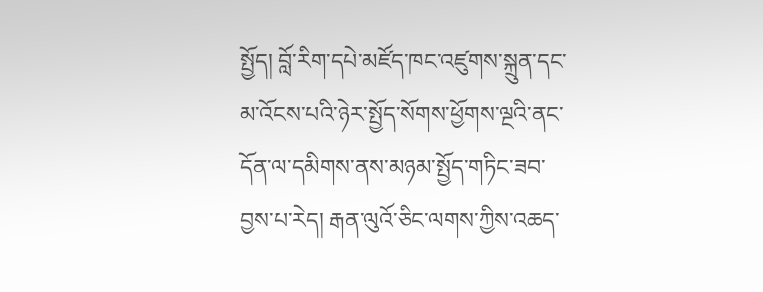སྤྱོད། བློ་རིག་དཔེ་མཛོད་ཁང་འཛུགས་སྐྲུན་དང་མ་འོངས་པའི་ཉེར་སྤྱོད་སོགས་ཕྱོགས་ལྔའི་ནང་དོན་ལ་དམིགས་ནས་མཉམ་སྤྱོད་གཏིང་ཟབ་བྱས་པ་རེད། རྒན་ལུའོ་ཅིང་ལགས་ཀྱིས་འཆད་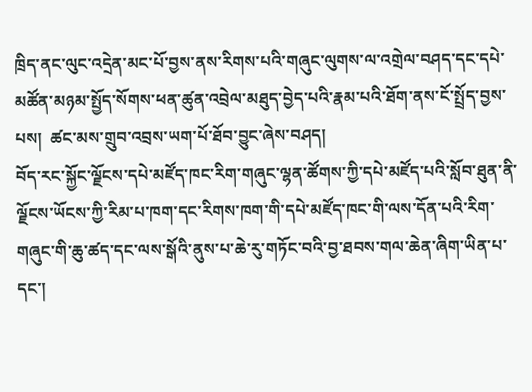ཁྲིད་ནང་ལུང་འདྲེན་མང་པོ་བྱས་ནས་རིགས་པའི་གཞུང་ལུགས་ལ་འགྲེལ་བཤད་དང་དཔེ་མཚོན་མཉམ་སྤྱོད་སོགས་ཕན་ཚུན་འབྲེལ་མཐུད་བྱེད་པའི་རྣམ་པའི་ཐོག་ནས་ངོ་སྤྲོད་བྱས་པས།  ཚང་མས་གྲུབ་འབྲས་ཡག་པོ་ཐོབ་བྱུང་ཞེས་བཤད།
བོད་རང་སྐྱོང་ལྗོངས་དཔེ་མཛོད་ཁང་རིག་གཞུང་ལྷན་ཚོགས་ཀྱི་དཔེ་མཛོད་པའི་སློབ་ཐུན་ནི་ལྗོངས་ཡོངས་ཀྱི་རིམ་པ་ཁག་དང་རིགས་ཁག་གི་དཔེ་མཛོད་ཁང་གི་ལས་དོན་པའི་རིག་གཞུང་གི་ཆུ་ཚད་དང་ལས་སྒོའི་ནུས་པ་ཆེ་རུ་གཏོང་བའི་བྱ་ཐབས་གལ་ཆེན་ཞིག་ཡིན་པ་དང་།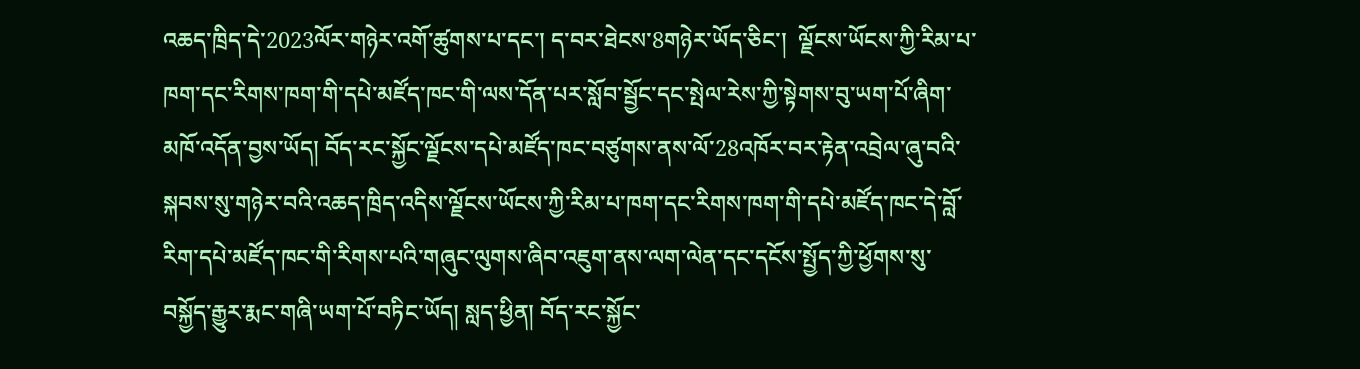འཆད་ཁྲིད་དེ་2023ལོར་གཉེར་འགོ་ཚུགས་པ་དང་། ད་བར་ཐེངས་8གཉེར་ཡོད་ཅིང་།  ལྗོངས་ཡོངས་ཀྱི་རིམ་པ་ཁག་དང་རིགས་ཁག་གི་དཔེ་མཛོད་ཁང་གི་ལས་དོན་པར་སློབ་སྦྱོང་དང་སྤེལ་རེས་ཀྱི་སྟེགས་བུ་ཡག་པོ་ཞིག་མཁོ་འདོན་བྱས་ཡོད། བོད་རང་སྐྱོང་ལྗོངས་དཔེ་མཛོད་ཁང་བཙུགས་ནས་ལོ་28འཁོར་བར་རྟེན་འབྲེལ་ཞུ་བའི་སྐབས་སུ་གཉེར་བའི་འཆད་ཁྲིད་འདིས་ལྗོངས་ཡོངས་ཀྱི་རིམ་པ་ཁག་དང་རིགས་ཁག་གི་དཔེ་མཛོད་ཁང་དེ་བློ་རིག་དཔེ་མཛོད་ཁང་གི་རིགས་པའི་གཞུང་ལུགས་ཞིབ་འཇུག་ནས་ལག་ལེན་དང་དངོས་སྤྱོད་ཀྱི་ཕྱོགས་སུ་བསྐྱོད་རྒྱུར་རྨང་གཞི་ཡག་པོ་བཏིང་ཡོད། སླད་ཕྱིན། བོད་རང་སྐྱོང་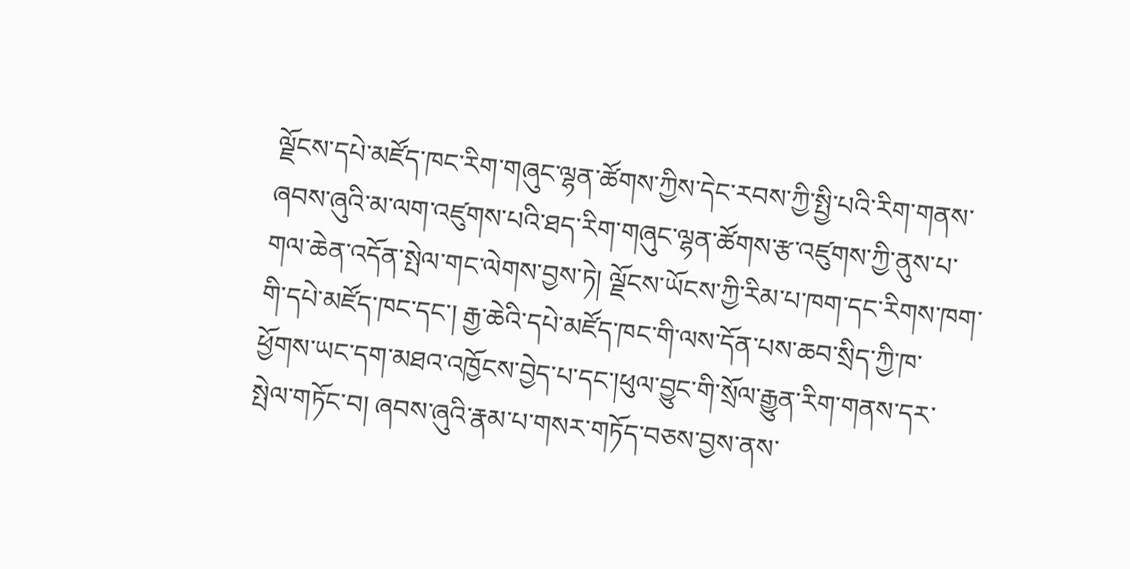ལྗོངས་དཔེ་མཛོད་ཁང་རིག་གཞུང་ལྷན་ཚོགས་ཀྱིས་དེང་རབས་ཀྱི་སྤྱི་པའི་རིག་གནས་ཞབས་ཞུའི་མ་ལག་འཛུགས་པའི་ཐད་རིག་གཞུང་ལྷན་ཚོགས་རྩ་འཛུགས་ཀྱི་ནུས་པ་གལ་ཆེན་འདོན་སྤེལ་གང་ལེགས་བྱས་ཏེ། ལྗོངས་ཡོངས་ཀྱི་རིམ་པ་ཁག་དང་རིགས་ཁག་གི་དཔེ་མཛོད་ཁང་དང་། རྒྱ་ཆེའི་དཔེ་མཛོད་ཁང་གི་ལས་དོན་པས་ཆབ་སྲིད་ཀྱི་ཁ་ཕྱོགས་ཡང་དག་མཐའ་འཁྱོངས་བྱེད་པ་དང་།ཕུལ་བྱུང་གི་སྲོལ་རྒྱུན་རིག་གནས་དར་སྤེལ་གཏོང་བ། ཞབས་ཞུའི་རྣམ་པ་གསར་གཏོད་བཅས་བྱས་ནས་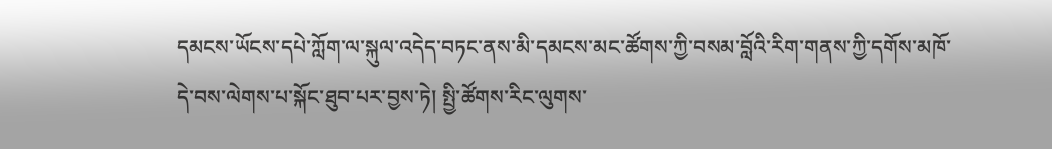དམངས་ཡོངས་དཔེ་ཀློག་ལ་སྐུལ་འདེད་བཏང་ནས་མི་དམངས་མང་ཚོགས་ཀྱི་བསམ་བློའི་རིག་གནས་ཀྱི་དགོས་མཁོ་དེ་བས་ལེགས་པ་སྐོང་ཐུབ་པར་བྱས་ཏེ། སྤྱི་ཚོགས་རིང་ལུགས་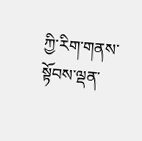ཀྱི་རིག་གནས་སྟོབས་ལྡན་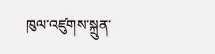ཁུལ་འཛུགས་སྐྲུན་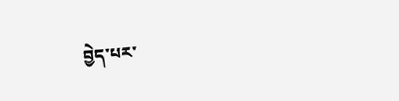བྱེད་པར་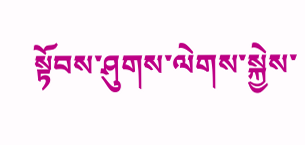སྟོབས་ཤུགས་ལེགས་སྐྱེས་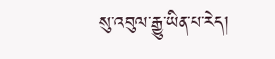སུ་འབུལ་རྒྱུ་ཡིན་པ་རེད།